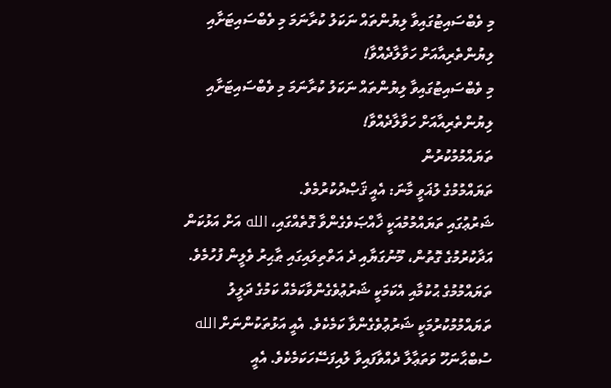މި ވެބްސައިޓުގައިވާ ލިޔުންތައް ނަކަލު ކުރާނަމަ މި ވެބްސައިޓަށާއި ލިޔުންތެރިއާއަށް ހަވާލާދެއްވާ!
މި ވެބްސައިޓުގައިވާ ލިޔުންތައް ނަކަލު ކުރާނަމަ މި ވެބްސައިޓަށާއި ލިޔުންތެރިއާއަށް ހަވާލާދެއްވާ!
ތަޔައްމުމުކުރުން
ތަޔައްމުމުގެ ލުޣަވީ މާނަ: އެއީ ޤަޞްދުކުރުމެވެ.
ޝަރުޢުގައި ތަޔައްމުމުއަކީ ޚާއްޞަވެގެންވާ ގޮތެއްގައި، الله އަށް އަޅުކަން އަދާކުރުމުގެ ގޮތުން، މޫނުގަޔާއި ދެ އަތްތިލައިގައި ޠާޙިރު ވެލީން ފުހުމެވެ.
ތަޔައްމުމުގެ ޙުކުމާއި އެކަމަކީ ޝަރުޢުވެގެންވާކަމެއް ކަމުގެ ދަލީލު
ތަޔައްމުމުކުރުމަކީ ޝަރުޢުވެގެންވާ ކަމެކެވެ. އެއީ އަޅުތަކުންނަށް الله ސުބްޙާނަހޫ ވަތަޢާލާ ދެއްވާފައިވާ ލުއިފަސޭހަކަމެކެވެ. އެއީ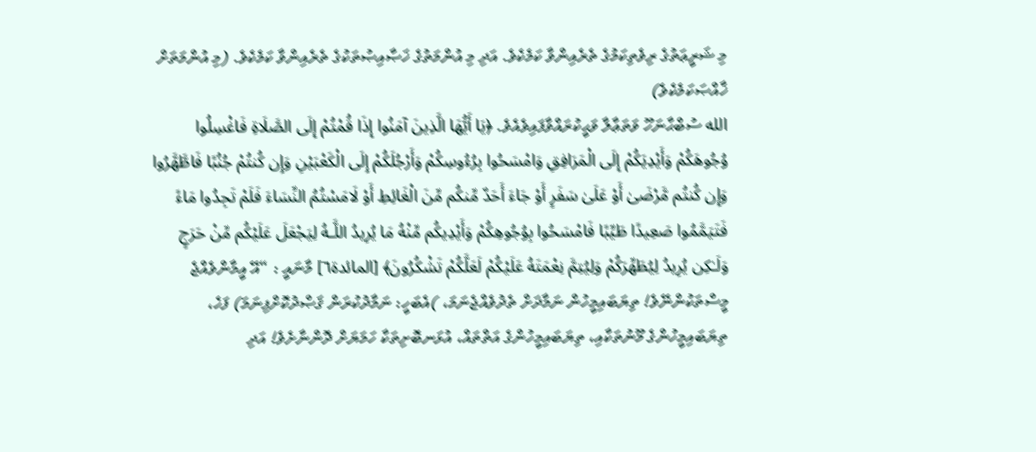މި ޝަރީޢަތުގެ ރިވެތިކަމުގެ ތެރެއިންވާ ކަމެކެވެ. އަދި މި އުންމަތުގެ ޚަޞާއިޞުތަކުގެ ތެރެއިންވާ ކަމެކެވެ. (މި އުންމަތަށް ޚާއްޞަކަމެކެވެ)
الله ސުބްޙާނަހޫ ވަތަޢާލާ ވަޙީކުރައްވާފައިވެއެވެ. ﴿يَا أَيُّهَا الَّذِينَ آمَنُوا إِذَا قُمْتُمْ إِلَى الصَّلَاةِ فَاغْسِلُوا وُجُوهَكُمْ وَأَيْدِيَكُمْ إِلَى الْمَرَ‌افِقِ وَامْسَحُوا بِرُ‌ءُوسِكُمْ وَأَرْ‌جُلَكُمْ إِلَى الْكَعْبَيْنِ وَإِن كُنتُمْ جُنُبًا فَاطَّهَّرُ‌وا وَإِن كُنتُم مَّرْ‌ضَىٰ أَوْ عَلَىٰ سَفَرٍ‌ أَوْ جَاءَ أَحَدٌ مِّنكُم مِّنَ الْغَائِطِ أَوْ لَامَسْتُمُ النِّسَاءَ فَلَمْ تَجِدُوا مَاءً فَتَيَمَّمُوا صَعِيدًا طَيِّبًا فَامْسَحُوا بِوُجُوهِكُمْ وَأَيْدِيكُم مِّنْهُ مَا يُرِ‌يدُ اللَّـهُ لِيَجْعَلَ عَلَيْكُم مِّنْ حَرَ‌جٍ وَلَـٰكِن يُرِ‌يدُ لِيُطَهِّرَ‌كُمْ وَلِيُتِمَّ نِعْمَتَهُ عَلَيْكُمْ لَعَلَّكُمْ تَشْكُرُ‌ونَ﴾ [المائدة٦] މާނައީ : “އޭ އީމާންވެއްޖެ މީސްތަކުންނޭވެ! ތިޔަބައިމީހުން ނަމާދަށް ތެދުވެއްޖެނަމަ، )އެބަހީ: ނަމާދުކުރަން ޤަޞްދުކޮށްފިނަމަ) ފަހެ، ތިޔަބައިމީހުންގެ މޫނުތަކާއި، ތިޔަބައިމީހުންގެ އަތްތައް، އުޅަނބޮށިތަކާ ހަމަޔަށް ދޮންނާށެވެ! އަދި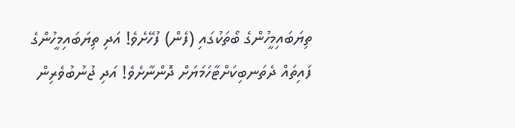ތިޔަބައިމީހުންގެ ބޯތަކުގައި (ފެން) ފުހޭށެވެ! އަދި ތިޔަބައިމީހުންގެ ފައިތައް ދެތަނބިކަށްޓާހަމަޔަށް ދޮންނާށެވެ! އަދި ޖުނުބުވެރިން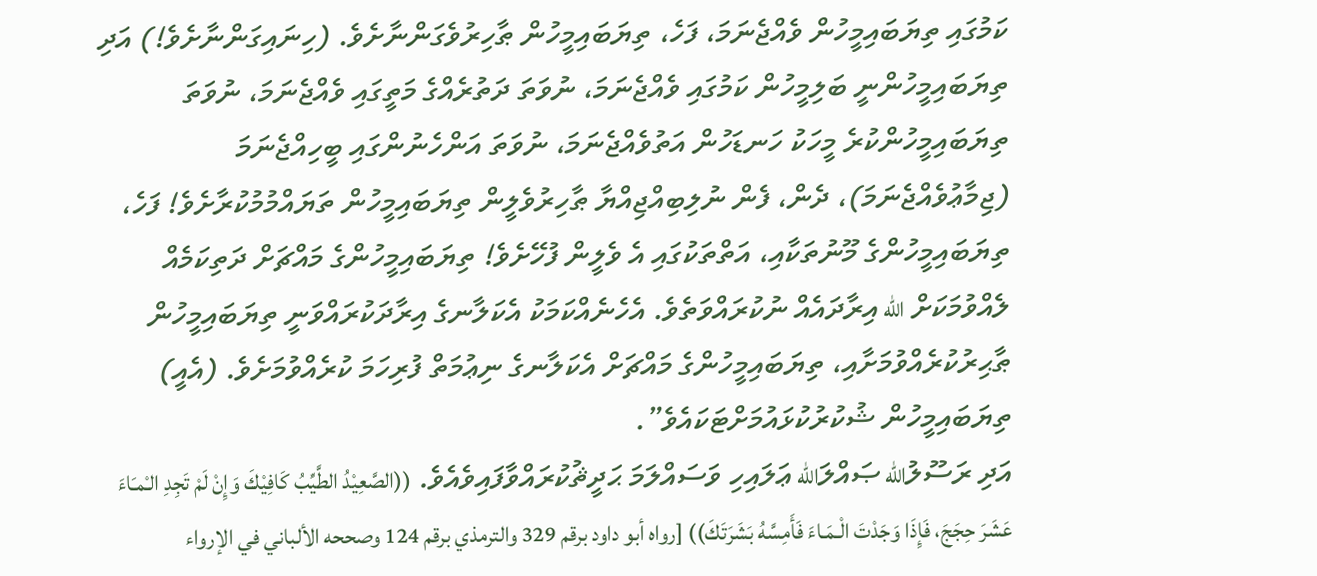ކަމުގައި ތިޔަބައިމީހުން ވެއްޖެނަމަ، ފަހެ، ތިޔަބައިމީހުން ޠާހިރުވެގަންނާށެވެ. (ހިނައިގަންނާށެވެ!) އަދި ތިޔަބައިމީހުންނީ ބަލިމީހުން ކަމުގައި ވެއްޖެނަމަ، ނުވަތަ ދަތުރެއްގެ މަތީގައި ވެއްޖެނަމަ، ނުވަތަ ތިޔަބައިމީހުންކުރެ މީހަކު ހަނޑަހުން އަތުވެއްޖެނަމަ، ނުވަތަ އަންހެނުންގައި ބީހިއްޖެނަމަ (ޖިމާޢުވެއްޖެނަމަ)، ދެން، ފެން ނުލިބިއްޖިއްޔާ ޠާހިރުވެލީން ތިޔަބައިމީހުން ތަޔައްމުމުކުރާށެވެ! ފަހެ، ތިޔަބައިމީހުންގެ މޫނުތަކާއި، އަތްތަކުގައި އެ ވެލީން ފުހޭށެވެ! ތިޔަބައިމީހުންގެ މައްޗަށް ދަތިކަމެއް ލެއްވުމަކަށް الله އިރާދައެއް ނުކުރައްވަތެވެ. އެހެނެއްކަމަކު އެކަލާނގެ އިރާދަކުރައްވަނީ ތިޔަބައިމީހުން ޠާޙިރުކުރެއްވުމަށާއި، ތިޔަބައިމީހުންގެ މައްޗަށް އެކަލާނގެ ނިޢުމަތް ފުރިހަމަ ކުރެއްވުމަށެވެ. (އެއީ) ތިޔަބައިމީހުން ޝުކުރުކުޅައުމަށްޓަކައެވެ”.
އަދި ރަސޫލުالله ޞައްލަالله ޢަލައިހި ވަސައްލަމަ ޙަދީޘުކުރައްވާފައިވެއެވެ. ((الصَّعِيْدُ الطَّيِّبُ كَافِيْكَ وَإِنْ لَمْ تَجِدِ الـْمـَاءَ عَشَرَ حِجَجَ، فَإِذَا وَجَدْتَ الْـمَـاءَ فَأَمِسَّهُ بَشَرَتَكَ)) [رواه أبو داود برقم 329 والترمذي برقم 124 وصححه الألباني في الإرواء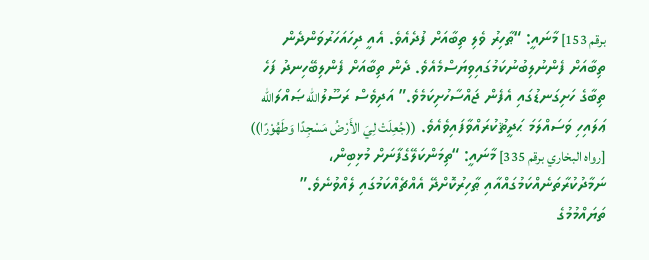برقم 153] މާނައީ: “ޠާހިރު ވެލި ތިބާއަށް ފުދެއެވެ. އެއީ ދިހައަހަރުވަންދެން ތިބާއަށް ފެންނުލިބުނުކަމުގައިވިޔަސްމެއެވެ. ދެން ތިބާއަށް ފެންލިބޭހިނދު ފަހެ ތިބާގެ ހަށިގަނޑުގައި އެފެން ޖައްސާހުށިކަމެވެ.” އަދިވެސް ރަސޫލުالله ޞައްލަالله ޢަލައިހި ވަސައްލަމަ ޙަދީޘުކުރައްވާފައިވެއެވެ. ((جُعِلَتْ لِيَ الأَرْضُ مَسْجِدًا وَطَهُوْرًا)) [رواه البخاري برقم 335] މާނައީ: “ތިމަންކަލޭގެފާނަށް މުޅިބިން، ނަމާދުކުރާތަނެއްކަމުގައްއާއި ޠާހިރުކޮށްދޭ އެއްޗެއްކަމުގައި ލެއްވުނެވެ.”
ތަޔައްމުމުގެ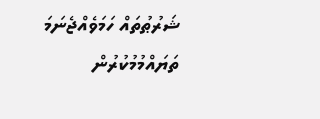ޝަރުޠުތައް ހަމަވެއްޖެނަމަ ތަޔައްމުމުކުރުން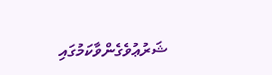ޝަރުޢުވެގެންވާކަމުގައި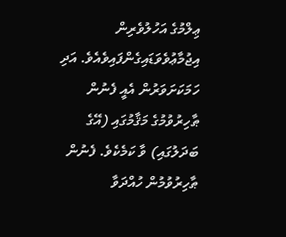ޢިލްމުގެ އަހުލުވެރިން އިޖުމާޢުވެވަޑައިގެންފައިވެއެވެ. އަދި ހަމަކަށަވަރުން އެއީ ފެނުން ޠާހިރުވުމުގެ މަޤާމުގައި (އޭގެ ބަދަލުގައި) ވާ ކަމެކެވެ. ފެނުން ޠާހިރުވުމުން ހުއްދަވާ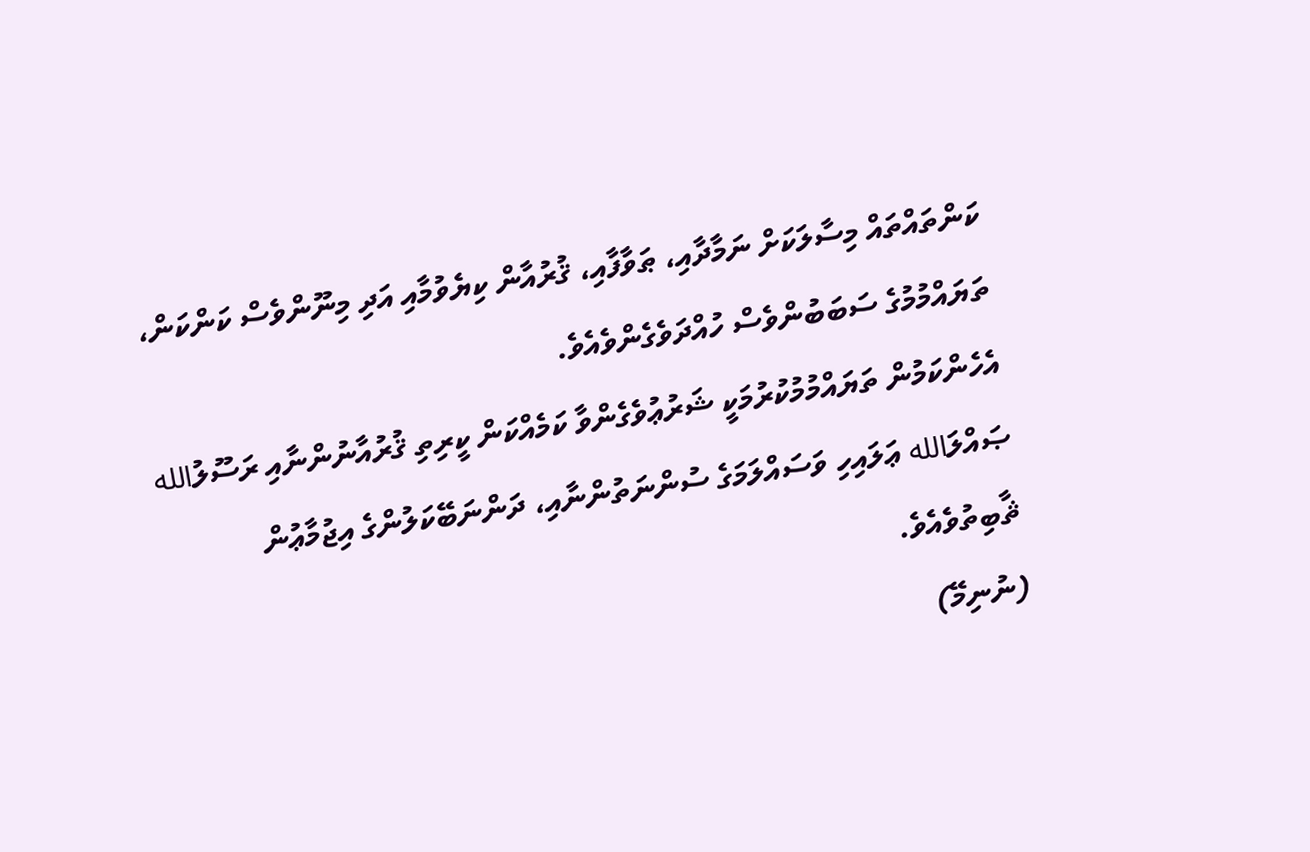ކަންތައްތައް މިސާލަކަށް ނަމާދާއި، ޠަވާފާއި، ޤުރުއާން ކިޔެވުމާއި އަދި މިނޫންވެސް ކަންކަން، ތަޔައްމުމުގެ ސަބަބުންވެސް ހުއްދަވެގެންވެއެވެ.
އެހެންކަމުން ތަޔައްމުމުކުރުމަކީ ޝަރުޢުވެގެންވާ ކަމެއްކަން ކީރިތި ޤުރުއާނުންނާއި ރަސޫލުالله ޞައްލަالله ޢަލައިހި ވަސައްލަމަގެ ސުންނަތުންނާއި، ދަންނަބޭކަލުންގެ އިޖުމާޢުން ޘާބިތުވެއެވެ.
(ނުނިމޭ)